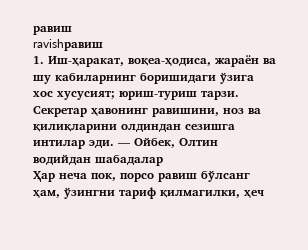равиш
ravishравиш
1. Иш-ҳаракат, воқеа-ҳодиса, жараён ва шу кабиларнинг боришидаги ўзига хос хусусият; юриш-туриш тарзи.
Секретар ҳавонинг равишини, ноз ва қилиқларини олдиндан сезишга интилар эди. — Ойбек, Олтин водийдан шабадалар
Ҳар неча пок, порсо равиш бўлсанг ҳам, ўзингни тариф қилмагилки, ҳеч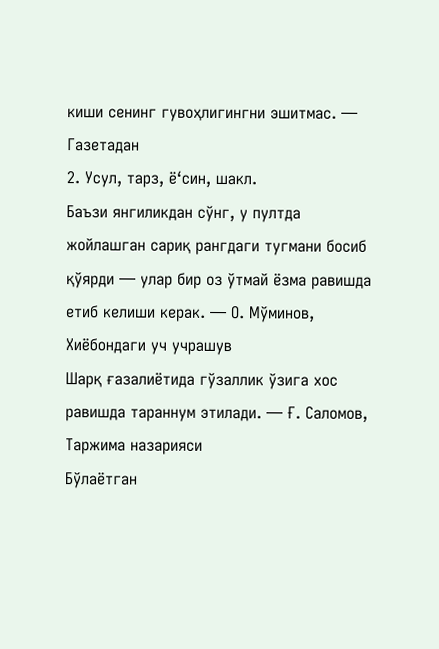киши сенинг гувоҳлигингни эшитмас. — Газетадан
2. Усул, тарз, ёʻсин, шакл.
Баъзи янгиликдан сўнг, у пултда жойлашган сариқ рангдаги тугмани босиб қўярди — улар бир оз ўтмай ёзма равишда етиб келиши керак. — О. Мўминов, Хиёбондаги уч учрашув
Шарқ ғазалиётида гўзаллик ўзига хос равишда тараннум этилади. — Ғ. Саломов, Таржима назарияси
Бўлаётган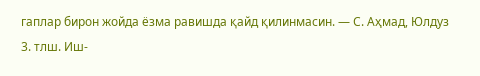гаплар бирон жойда ёзма равишда қайд қилинмасин. — С. Аҳмад, Юлдуз
3. тлш. Иш-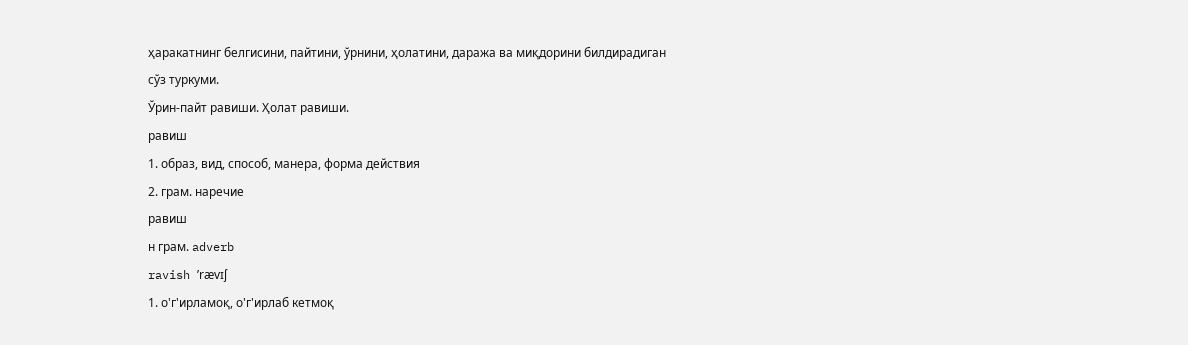ҳаракатнинг белгисини, пайтини, ўрнини, ҳолатини, даража ва миқдорини билдирадиган сўз туркуми.
Ўрин-пайт равиши. Ҳолат равиши.
равиш
1. образ, вид, способ, манера, форма действия
2. грам. наречие
равиш
н грам. adverb
ravish ʼrævɪʃ
1. о'г'ирламоқ, о'г'ирлаб кетмоқ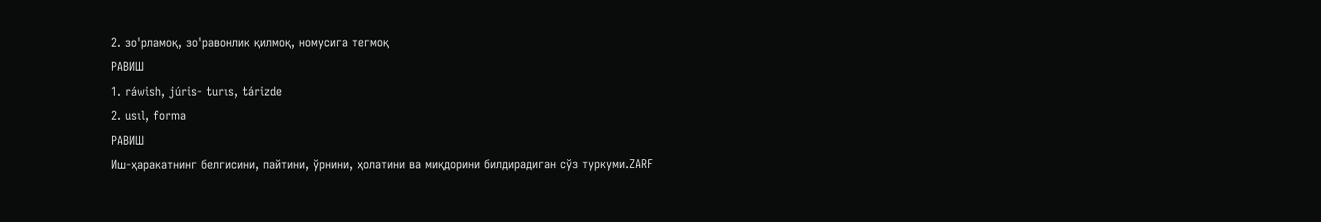2. зо'рламоқ, зо'равонлик қилмоқ, номусига тегмоқ
РАВИШ
1. ráwish, júris- turıs, tárizde
2. usıl, forma
РАВИШ
Иш-ҳаракатнинг белгисини, пайтини, ўрнини, ҳолатини ва миқдорини билдирадиган сўз туркуми.ZARF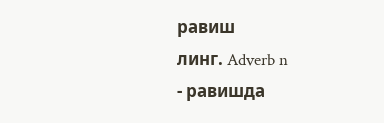равиш
линг. Adverb n
- равишда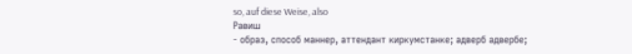so, auf diese Weise, also
Равиш
- образ, способ маннер, аттендант киркумстанке; адверб адвербе;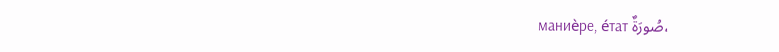маниèре, éтат صُورَةٌ،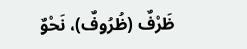ظَرْفٌ (ظُرُوفٌ)، نَحْوٌ